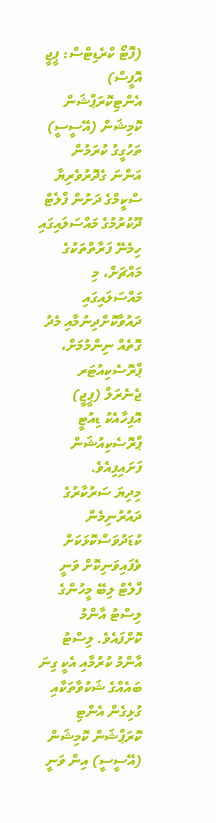(ފޮޓޯ ކްރެޑިޓްސް: ޕީޖީ އޮފީސް)
އެންޓިކޮރަޕްޝަން ކޮމިޝަން (އޭސީސީ) ތަހުގީގު ކުރަމުން އަންނަ ގެދޮރުވެރިޔާ ސްކީމްގެ ދަށުން ފްލެޓް ދޫކުރުމުގެ މައްސަލައިގައި ހިމެނޭ ފަރާތްތަކުގެ މައްޗަށް، މި މައްސަލައިގައި ދައުވާކޮށްދިނުމާއި މެދު ގޮތެއް ނިންމުމަށް، ޕްރޮސެކިއުޓަރ ޖެނެރަލް (ޕީޖީ) އޮފިހާއެކު ޑިއުޓީ ޕްރޮސެކިއުޝަން ފަށައިފިއެވެ.
މިދިޔަ ސަރުކާރުގެ ދައުރުނިމެން ކުޑަދުވަސްކޮޅަކަށް ވެފައިވަނިކޮށް ވަނީ ފްލެޓް ލިބޭ މީހުންގެ ލިސްޓު އާންމު ކޮށްފައެވެ. ލިސްޓު އާންމު ކުރުމާއި އެކީ ގިނަ ބައެއްގެ ޝަކުވާތަކާއި ގުޅިގެން އެންޓި ކޮރަޕްޝަން ކޮމިޝަން (އޭސީސީ) އިން ވަނީ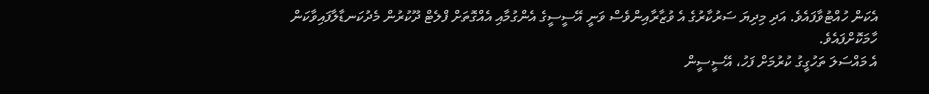އެކަން ހުއްޓުވާފައެވެ. އަދި މިދިޔަ ސަރުކާރުގެ އެ ވުޒާރާއިންވެސް ވަނީ އޭސީސީގެ އެންގުމާއި އެއްގޮތަށް ފްލެޓް ދޫކުރުން މެދުކަނޑާލާފައިވާކަން ހާމަކޮށްފައެވެ.
އެ މައްސަލަ ތަހުގީގު ކުރުމަށް ފަހު، އޭސީސީން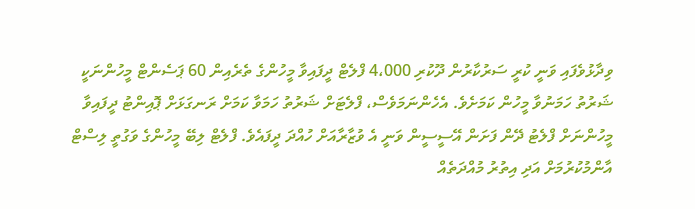ވިދާޅުވެފައި ވަނީ ކުރީ ސަރުކާރުން ދޫކުރި 4،000 ފްލެޓް ދީފައިވާ މީހުންގެ ތެރެއިން 60 ޕަސެންޓް މީހުންނަކީ ޝަރުތު ހަމަނުވާ މީހުން ކަމަށެވެ. އެހެންނަމަވެސް، ފްލެޓަށް ޝަރުތު ހަމަވާ ކަމަށް ރަނގަޅަށް ޕޮއިންޓު ދީފައިވާ މީހުންނަށް ފްލެޓު ދޭން ފަށަން އޭސީސީން ވަނީ އެ ވުޒާރާއަށް ހުއްދަ ދީފައެވެ. ފްލެޓް ލިބޭ މީހުންގެ ވަގުތީ ލިސްޓް އާންމުކުރުމަށް އަދި އިތުރު މުއްދަތެއް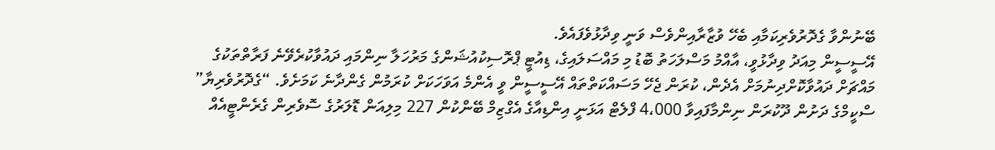ބޭނުންވާ ގެދޮރުވެރިކަމާއި ބެހޭ ވުޒާރާއިންވެސް ވަނީ ވިދާޅުވެފައެވެ.
އޭސީސީން މިއަދު ވިދާޅުވީ، އާއްމު މަސްލަހަތު ބޮޑު މި މައްސަލައިގެ، ޑިއުޓީ ޕްރޮސިކުއުޝަންގެ މަރުހަލާ ނިންމައި ދައުވާކުރެވޭނެ ފަރާތްތަކުގެ މައްޗަށް ދައުވާކޮށްދިނުމަށް އެދެން، ކުރަން ޖެހޭ މަސައްކަތްތައް އޭސީސީން ވީ އެންމެ އަވަހަކަށް ކުރަމުން ގެންދާނެ ކަމަށެވެ. “ގެދޮރުވެރިޔާ” ސްކީމްގެ ދަށުން ދޫކުރަން ނިންމާފައިވާ 4،000 ފްލެޓް އަޅަނީ އިންޑިއާގެ އެގްޒިމް ބޭންކުން 227 މިލިއަން ޑޮލަރުގެ ސޮވެރިން ގެރެންޓީއެއް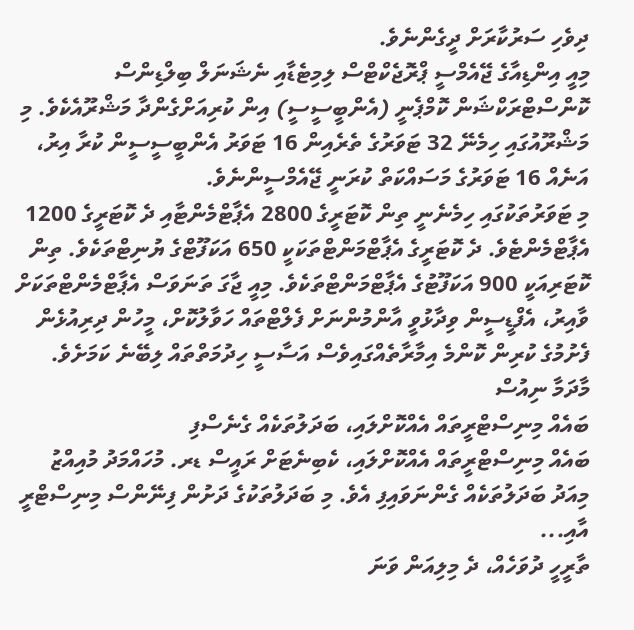ދިވެހި ސަރުކާރަށް ދީގެންނެވެ.
މިއީ އިންޑިއާގެ ޖޭއެމްސީ ޕްރޮޖެކްޓްސް ލިމިޓެޑާއި ނެޝަނަލް ބިލްޑިންސް ކޮންސްޓްރަކްޝަން ކޮމްޕެނީ (އެންބީސީސީ) އިން ކުރިއަށްގެންދާ މަޝްރޫއެކެވެ. މި މަޝްރޫއުގައި ހިމެނޭ 32 ޓަވަރުގެ ތެރެއިން 16 ޓަވަރު އެންބީސީސީން ކުރާ އިރު، އަނެއް 16 ޓަވަރުގެ މަސައްކަތް ކުރަނީ ޖޭއެމްސީންނެވެ.
މި ޓަވަރުތަކުގައި ހިމެނެނީ ތިން ކޮޓަރީގެ 2800 އެޕާޓްމެންޓާއި ދެ ކޮޓަރީގެ 1200 އެޕާޓްމެންޓެވެ. ދެ ކޮޓަރީގެ އެޕާޓްމަންޓްތަކަކީ 650 އަކަފޫޓްގެ ޔުނިޓްތަކެވެ. ތިން ކޮޓަރިއަކީ 900 އަކަފޫޓުގެ އެޕާޓްމަންޓްތަކެވެ. މިއީ ޖާގަ ތަނަވަސް އެޕާޓްމެންޓްތަކަށް ވާއިރު، އެފްޑީސީން ވިދާޅުވީ އާންމުންނަށް ފެލްޓްތައް ހަވާލުކޮށް، މީހުން ދިރިއުޅެން ފެށުމުގެ ކުރިން ކޮންމެ އިމާރާތެއްގައިވެސް އަސާސީ ހިދުމަތްތައް ލިބޭނެ ކަމަށެވެ.
މާދަމާ ނިއުސް
ބައެއް މިނިސްޓްރީތައް އެއްކޮށްލައި، ބަދަލުތަކެއް ގެނެސްފި
ބައެއް މިނިސްޓްރީތައް އެއްކޮށްލައި، ކެބިނެޓަށް ރައީސް ޑރ. މުހައްމަދު މުއިއްޒު މިއަދު ބަދަލުތަކެއް ގެންނަވައިފި އެވެ. މި ބަދަލުތަކުގެ ދަށުން ފިނޭންސް މިނިސްޓްރީ އާއި...
ތާރީހީ ދުވަހެއް، ދެ މިލިއަން ވަނަ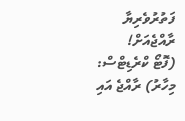ފަތުރުވެރިޔާ ރާއްޖެއަށް!
(ފޮޓޯ ކްރެޑިޓްސް: މިހާރު) ރާއްޖެ އައި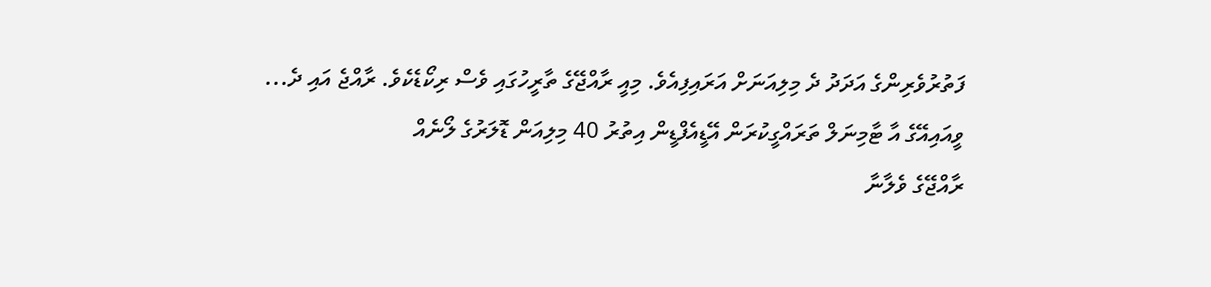ފަތުރުވެރިންގެ އަދަދު ދެ މިލިއަނަށް އަރައިފިއެވެ. މިއީ ރާއްޖޭގެ ތާރީހުގައި ވެސް ރިކޯޑެކެވެ. ރާއްޖެ އައި ދެ...
ވީއައިއޭގެ އާ ޓާމިނަލް ތަރައްގީކުރަން އޭޑީއެފްޑީން އިތުރު 40 މިލިއަން ޑޮލަރުގެ ލޯނެއް
ރާއްޖޭގެ ވެލާނާ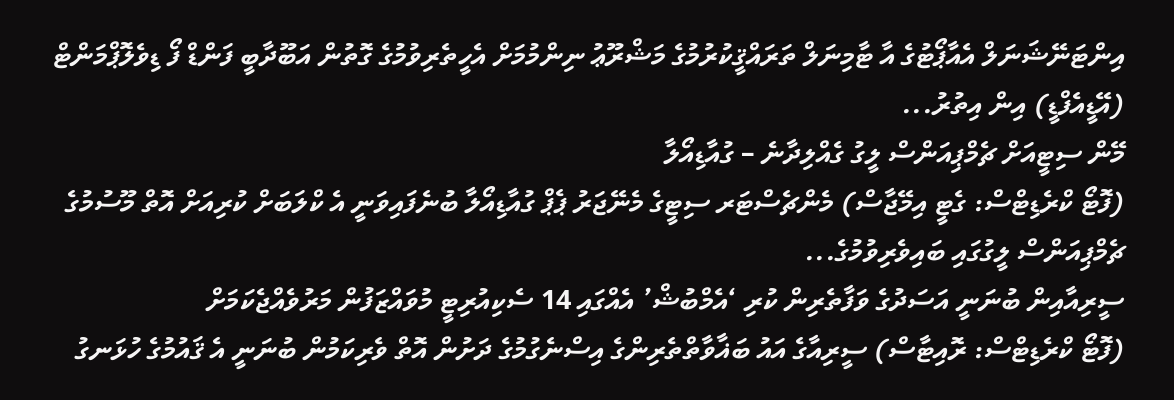އިންޓަނޭޝަނަލް އެއާޕޯޓުގެ އާ ޓާމިނަލް ތަރައްޤީކުރުމުގެ މަޝްރޫޢު ނިންމުމަށް އެހީތެރިވުމުގެ ގޮތުން އަބޫދާބީ ފަންޑް ފޯ ޑިވެލޮޕްމަންޓް (އޭޑީއެފްޑީ) އިން އިތުރު...
މޭން ސިޓީއަށް ޗެމްޕިއަންސް ލީގު ގެއްލިދާނެ – ގުއާޑިއޯލާ
(ފޮޓޯ ކްރެޑިޓްސް: ގެޓީ އިމޭޖާސް) މެންޗެސްޓަރ ސިޓީގެ މެނޭޖަރު ޕެޕް ގުއާޑިއޯލާ ބުނެފައިވަނީ އެ ކްލަބަށް ކުރިއަށް އޮތް މޫސުމުގެ ޗެމްޕިއަންސް ލީގުގައި ބައިވެރިވުމުގެ...
ސީރިއާއިން ބުނަނީ އަސަދުގެ ވަފާތެރިން ކުރި ‘އެމްބުޝް’ އެއްގައި 14 ސެކިއުރިޓީ މުވައްޒަފުން މަރުވެއްޖެކަމަށް
(ފޮޓޯ ކްރެޑިޓްސް: ރޮއިޓާސް) ސީރިއާގެ އައު ބަޣާވާތްތެރިންގެ އިސްނެގުމުގެ ދަށުން އޮތް ވެރިކަމުން ބުނަނީ އެ ޤައުމުގެ ހުޅަނގު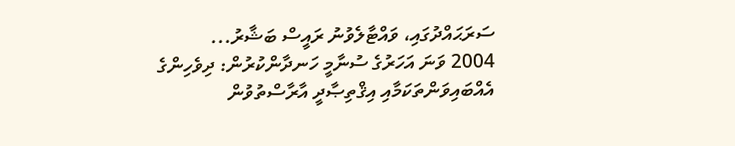ސަރަޙައްދުގައި، ވައްޓާލެވުނު ރައީސް ބަޝާރު...
2004 ވަނަ އަހަރުގެ ސުނާމީ ހަނދާންކުރުން: ދިވެހިންގެ އެއްބައިވަންތަކަމާއި އިޤްތިޞާދީ އާރާސްތުވުން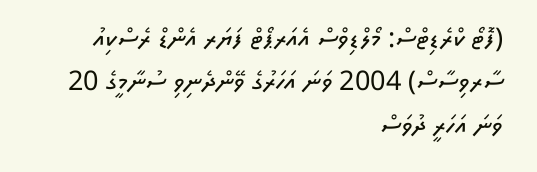(ފޮޓޯ ކްރެޑިޓްސް: މޯލްޑިވްސް އެއަރޕޯޓް ފަޔަރ އެންޑް ރެސްކިއު ސާރވިސާސް) 2004 ވަނަ އަހަރުގެ ވޭންދެނިވި ސުނާމީގެ 20 ވަނަ އަހަރީ ދުވަސް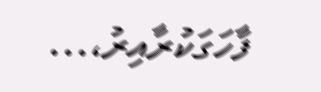ފާހަގަކުރާއިރު،...